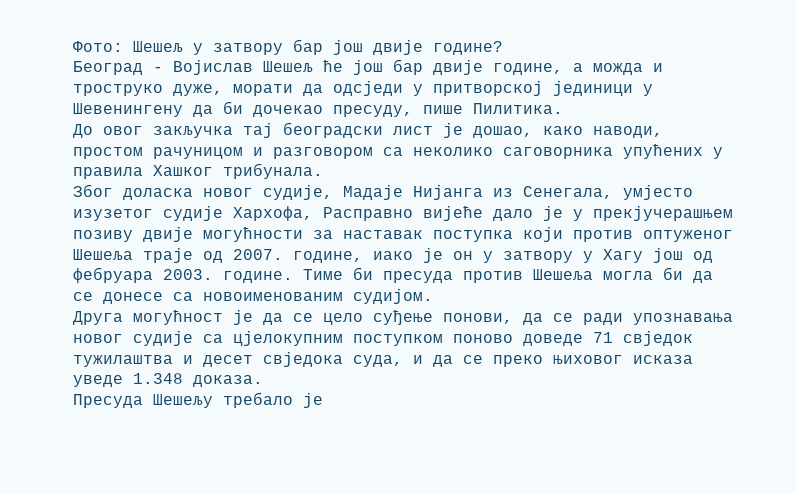Фото: Шешељ у затвору бар још двије године?
Београд - Војислав Шешељ ће још бар двије године, а можда и троструко дуже, морати да одсједи у притворској јединици у Шевенингену да би дочекао пресуду, пише Пилитика.
До овог закључка тај београдски лист је дошао, како наводи, простом рачуницом и разговором са неколико саговорника упућених у правила Хашког трибунала.
Због доласка новог судије, Мадаје Нијанга из Сенегала, умјесто изузетог судије Хархофа, Расправно вијеће дало је у прекјучерашњем позиву двије могућности за наставак поступка који против оптуженог Шешеља траје од 2007. године, иако је он у затвору у Хагу још од фебруара 2003. године. Тиме би пресуда против Шешеља могла би да се донесе са новоименованим судијом.
Друга могућност је да се цело суђење понови, да се ради упознавања новог судије са цјелокупним поступком поново доведе 71 свједок тужилаштва и десет свједока суда, и да се преко њиховог исказа уведе 1.348 доказа.
Пресуда Шешељу требало је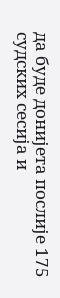да буде донијета послије 175 судских сесија и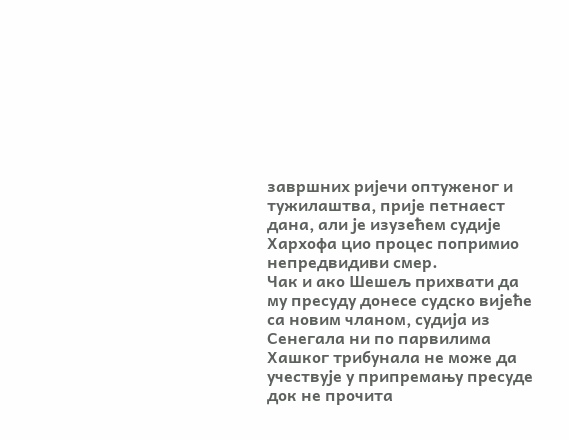завршних ријечи оптуженог и тужилаштва, прије петнаест дана, али је изузећем судије Хархофа цио процес попримио непредвидиви смер.
Чак и ако Шешељ прихвати да му пресуду донесе судско вијеће са новим чланом, судија из Сенегала ни по парвилима Хашког трибунала не може да учествује у припремању пресуде док не прочита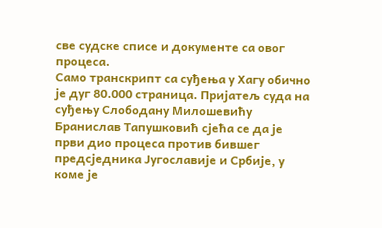све судске списе и документе са овог процеса.
Само транскрипт са суђења у Хагу обично је дуг 80.000 страница. Пријатељ суда на суђењу Слободану Милошевићу Бранислав Тапушковић сјећа се да је први дио процеса против бившег предсједника Југославије и Србије, у коме је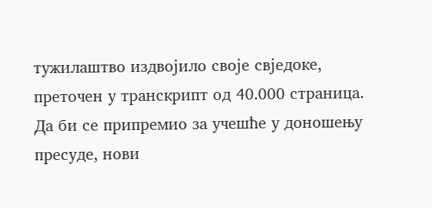тужилаштво издвојило своје свједоке, преточен у транскрипт од 40.000 страница.
Да би се припремио за учешће у доношењу пресуде, нови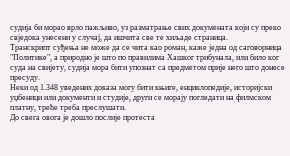судија би морао врло пажљиво, уз разматрање свих докумената који су преко свједока унесени у случај, да ишчита све те хиљаде страница.
Транскрипт суђења не може да се чита као роман, каже једна од саговорница "Политике", а природно је што по правилима Хашког трибунала, или било ког суда на свијету, судија мора бити упознат са предметом прије него што донесе пресуду.
Неки од 1.348 уведених доказа могу бити књиге, енциклопедије, историјски уџбеници или документи и студије, други се морају погледати на филмском платну, треће треба преслушати.
До свега овога је дошло послије протеста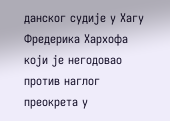данског судије у Хагу Фредерика Хархофа који је негодовао против наглог преокрета у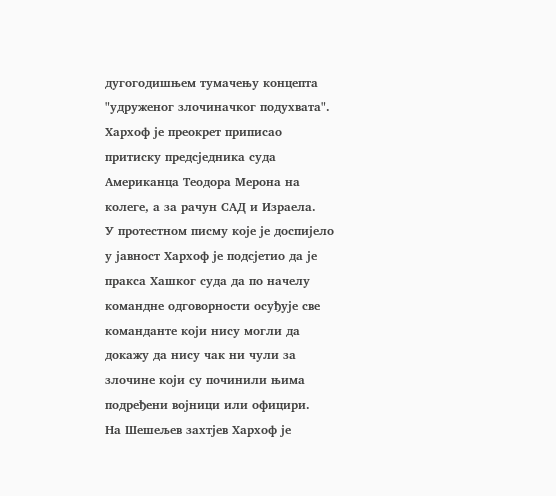дугогодишњем тумачењу концепта "удруженог злочиначког подухвата". Хархоф је преокрет приписао притиску предсједника суда Американца Теодора Мерона на колеге, а за рачун САД и Израела.
У протестном писму које је доспијело у јавност Хархоф је подсјетио да је пракса Хашког суда да по начелу командне одговорности осуђује све команданте који нису могли да докажу да нису чак ни чули за злочине који су починили њима подређени војници или официри.
На Шешељев захтјев Хархоф је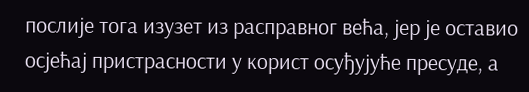послије тога изузет из расправног већа, јер је оставио осјећај пристрасности у корист осуђујуће пресуде, а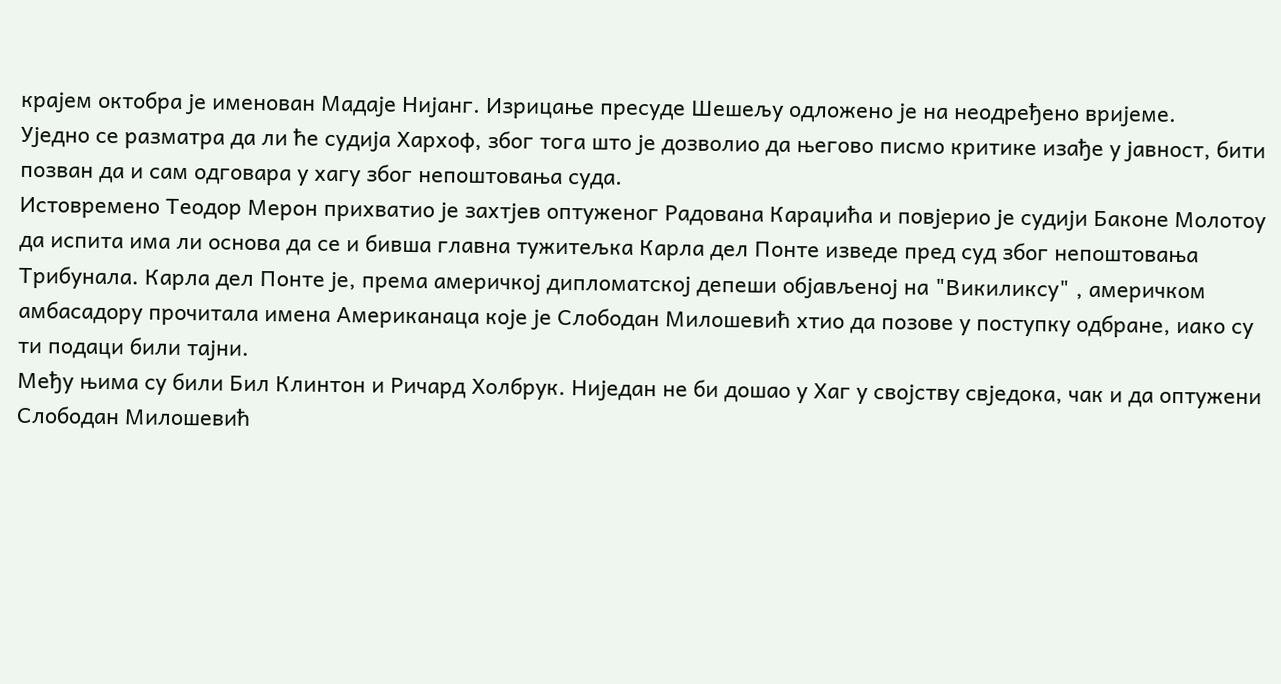крајем октобра је именован Мадаје Нијанг. Изрицање пресуде Шешељу одложено је на неодређено вријеме.
Уједно се разматра да ли ће судија Хархоф, због тога што је дозволио да његово писмо критике изађе у јавност, бити позван да и сам одговара у хагу због непоштовања суда.
Истовремено Теодор Мерон прихватио је захтјев оптуженог Радована Караџића и повјерио је судији Баконе Молотоу да испита има ли основа да се и бивша главна тужитељка Карла дел Понте изведе пред суд због непоштовања Трибунала. Карла дел Понте је, према америчкој дипломатској депеши објављеној на "Викиликсу" , америчком амбасадору прочитала имена Американаца које је Слободан Милошевић хтио да позове у поступку одбране, иако су ти подаци били тајни.
Међу њима су били Бил Клинтон и Ричард Холбрук. Ниједан не би дошао у Хаг у својству свједока, чак и да оптужени Слободан Милошевић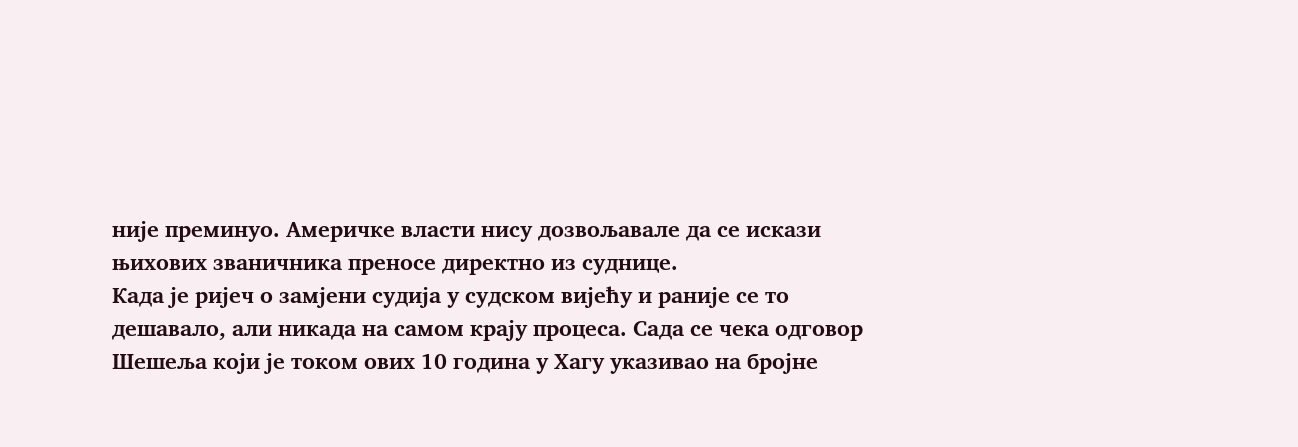није преминуо. Америчке власти нису дозвољавале да се искази њихових званичника преносе директно из суднице.
Када је ријеч о замјени судија у судском вијећу и раније се то дешавало, али никада на самом крају процеса. Сада се чека одговор Шешеља који је током ових 10 година у Хагу указивао на бројне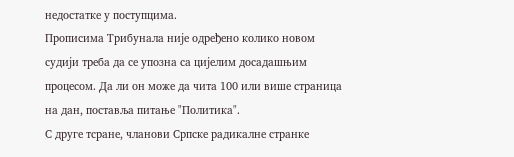недостатке у поступцима.
Прописима Трибунала није одређено колико новом судији треба да се упозна са цијелим досадашњим процесом. Да ли он може да чита 100 или више страница на дан, поставља питање "Политика".
С друге тсране, чланови Српске радикалне странке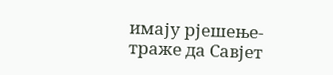имају рјешење- траже да Савјет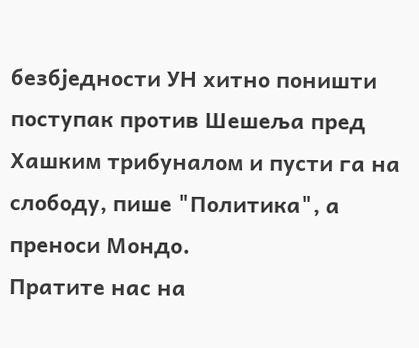безбједности УН хитно поништи поступак против Шешеља пред Хашким трибуналом и пусти га на слободу, пише "Политика", а преноси Мондо.
Пратите нас на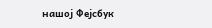нашој Фејсбук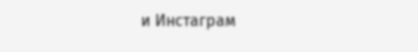и Инстаграм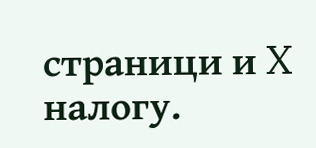страници и X налогу.